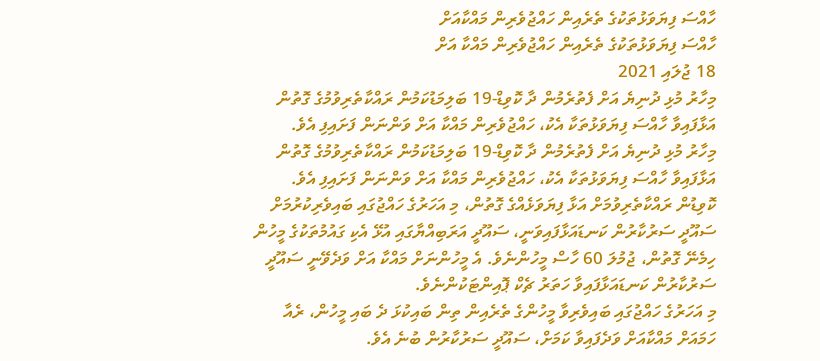ހާއްސަ ފިޔަވަޅުތަކުގެ ތެރެއިން ހައްޖުވެރިން މައްކާއަށް
ހާއްސަ ފިޔަވަޅުތަކުގެ ތެރެއިން ހައްޖުވެރިން މައްކާ އަށް
18 ޖުލައި 2021
މިހާރު މުޅި ދުނިޔެ އަށް ފެތުރެމުން ދާ ކޮވިޑް-19 ބަލިމަޑުކަމުން ރައްކާތެރިވުމުގެ ގޮތުން އަޅާފައިވާ ހާއްސަ ފިޔަވަޅުތަކާ އެކު، ހައްޖުވެރިން މައްކާ އަށް ވަންނަން ފަށައިފި އެވެ.
މިހާރު މުޅި ދުނިޔެ އަށް ފެތުރެމުން ދާ ކޮވިޑް-19 ބަލިމަޑުކަމުން ރައްކާތެރިވުމުގެ ގޮތުން އަޅާފައިވާ ހާއްސަ ފިޔަވަޅުތަކާ އެކު، ހައްޖުވެރިން މައްކާ އަށް ވަންނަން ފަށައިފި އެވެ.
ކޮވިޑުން ރައްކާތެރިވުމަށް އަޅާ ފިޔަވަޅެއްގެ ގޮތުން، މި އަހަރުގެ ހައްޖުގައި ބައިވެރިކުރުމަށް ސައޫދީ ސަރުކާރުން ކަނޑައަޅާފައިވަނީ، ސައޫދީ އަރަބިއްޔާގައި އުޅޭ އެކި ގައުމުތަކުގެ މީހުން ހިމެނޭ ގޮތުން، ޖުމުލަ 60 ހާސް މީހުންނެވެ. އެ މީހުންނަށް މައްކާ އަށް ވަދެވޭނީ ސައޫދީ ސަރުކާރުން ކަނޑައަޅާފައިވާ ހަތަރު ޗެކް ޕޮއިންޓަކުންނެވެ.
މި އަހަރުގެ ހައްޖުގައި ބައިވެރިވާ މީހުންގެ ތެރެއިން ތިން ބައިކުޅަ ދެ ބައި މީހުން، ރެއާ ހަމައަށް މައްކާއަށް ވަދެފައިވާ ކަމަށް، ސައޫދީ ސަރުކާރުން ބުނެ އެވެ.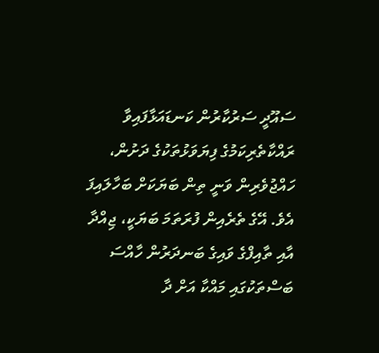ސައޫދީ ސަރުކާރުން ކަނޑައަޅާފައިވާ ރައްކާތެރިކަމުގެ ފިޔަވަޅުތަކުގެ ދަށުން، ހައްޖުވެރިން ވަނީ ތިން ބަޔަކަށް ބަހާލައިފަ އެވެ. އޭގެ ތެރެއިން ފުރަތަމަ ބަޔަކީ، ޖިއްދާ އާއި ތާއިފްގެ ވައިގެ ބަނދަރުން ހާއްސަ ބަސްތަކުގައި މައްކާ އަށް ދާ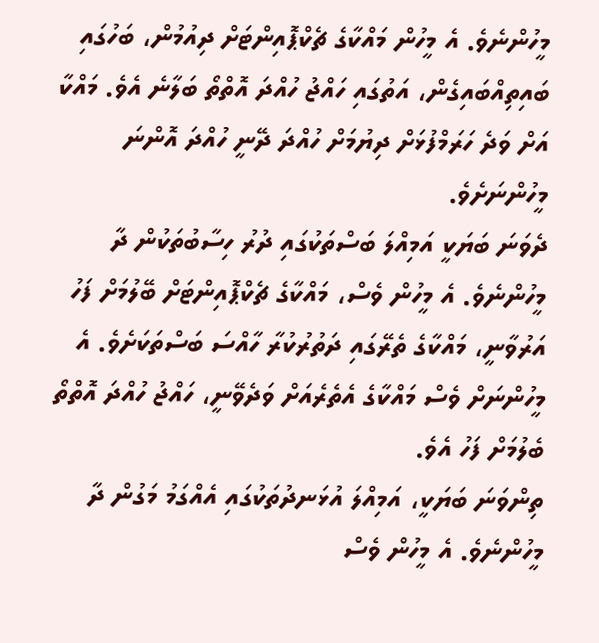މީހުންނެވެ. އެ މީހުން މައްކާގެ ޗެކްޕޮއިންޓަށް ދިއުމުން، ބަހުގައި ބައިތިއްބައިގެން، އަތުގައި ހައްޖު ހުއްދަ އޮތްތޯ ބަލާނެ އެވެ. މައްކާ އަށް ވަދެ ހަރަމްފުޅަށް ދިޔުމަށް ހުއްދަ ދޭނީ ހުއްދަ އޮންނަ މީހުންނަށެވެ.
ދެވަނަ ބަޔަކީ އަމިއްލަ ބަސްތަކުގައި ދުރު ހިސާބުތަކުން ދާ މީހުންނެވެ. އެ މީހުން ވެސް، މައްކާގެ ޗެކްޕޮއިންޓަށް ބޭލުމަށް ފަހު އަރުވާނީ، މައްކާގެ ތެރޭގައި ދަތުރުކުރާ ހާއްސަ ބަސްތަކަށެވެ. އެ މީހުންނަށް ވެސް މައްކާގެ އެތެރެއަށް ވަދެވޭނީ، ހައްޖު ހުއްދަ އޮތްތޯ ބެލުމަށް ފަހު އެވެ.
ތިންވަނަ ބަޔަކީ، އަމިއްލަ އުޅަނދުތަކުގައި އެއްގަމު މަގުން ދާ މީހުންނެވެ. އެ މީހުން ވެސް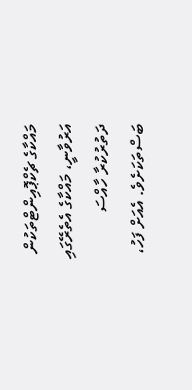މައްކާގެ ޗެކްޕޮއިންޓްތަކުން އަރުވާނީ، މައްކާގެ އެތެރޭގައި ދަތުރުކުރާ ހާއްސަ ބަސްތަކަށެވެ. އެއަށް ފަހު،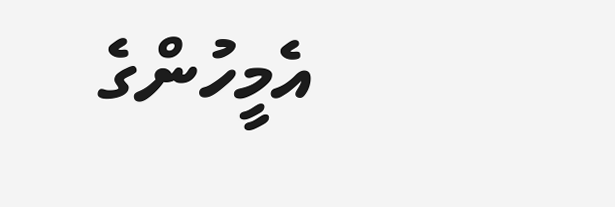އެމީހުންގެ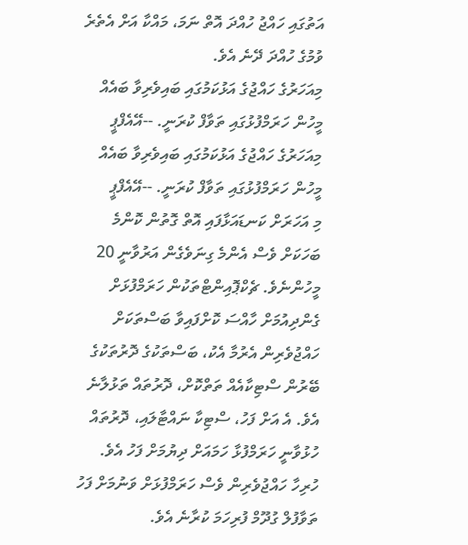އަތުގައި ހައްޖު ހުއްދަ އޮތް ނަމަ، މައްކާ އަށް އެތެރެ ވުމުގެ ހުއްދަ ދޭނެ އެވެ.
މިއަހަރުގެ ހައްޖުގެ އަޅުކަމުގައި ބައިވެރިވާ ބައެއް މީހުން ހަރަމްފުޅުގައި ތަވާފް ކުރަނީ. --އޭއެފްޕީ
މިއަހަރުގެ ހައްޖުގެ އަޅުކަމުގައި ބައިވެރިވާ ބައެއް މީހުން ހަރަމްފުޅުގައި ތަވާފް ކުރަނީ. --އޭއެފްޕީ
މި އަހަރަށް ކަނޑައަޅާފައި އޮތް ގޮތުން ކޮންމެ ބަހަކަށް ވެސް އެންމެ ގިނަވެގެން އަރުވާނީ 20 މީހުންނެވެ. ޗެކްޕޮއިންޓްތަކުން ހަރަމްފުޅަށް ގެންދިއުމަށް ހާއްސަ ކޮށްފައިވާ ބަސްތަކަށް ހައްޖުވެރިން އެރުމާ އެކު، ބަސްތަކުގެ ދޮރުތަކުގެ ބޭރުން ސްޓިކާއެއް ތަތްކޮށް، ދޮރުތައް ތަޅުލާނެ އެވެ. އެ އަށް ފަހު، ސްޓިކާ ނައްޓާލައި، ދޮރުތައް ހުޅުވާނީ ހަރަމްފުޅާ ހަމައަށް ދިޔުމަށް ފަހު އެވެ.
ހުރިހާ ހައްޖުވެރިން ވެސް ހަރަމްފުޅަށް ވަނުމަށް ފަހު ތަވާފުލް ގުދޫމް ފުރިހަމަ ކުރާނެ އެވެ.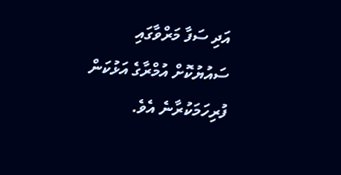އަދި ސަފާ މަރްވާގައި ސައުޔުކޮށް އުމްރާގެ އަޅުކަން ފުރިހަމަކުރާނެ އެވެ.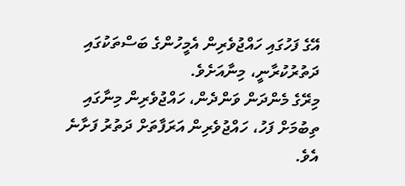އޭގެ ފަހުގައި ހައްޖުވެރިން އެމީހުންގެ ބަސްތަކުގައި ދަތުރުކުރާނީ، މިނާއަށެވެ.
މިރޭގެ މެންދަން ވަންދެން، ހައްޖުވެރިން މިނާގައި ތިބުމަށް ފަހު، ހައްޖުވެރިން އަރަފާތަށް ދަތުރު ފަށާނެ އެވެ.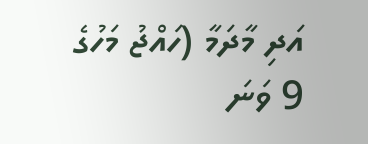އަދި މާދަމާ (ހައްޖު މަހުގެ 9 ވަނަ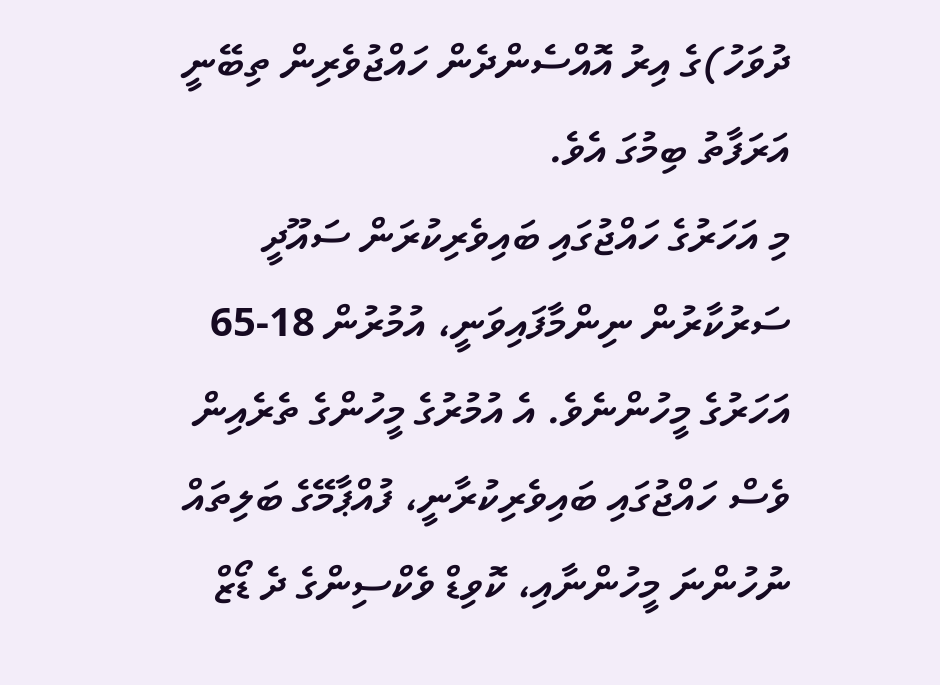ދުވަހު)ގެ އިރު އޮއްސެންދެން ހައްޖުވެރިން ތިބޭނީ އަރަފާތު ބިމުގަ އެވެ.
މި އަހަރުގެ ހައްޖުގައި ބައިވެރިކުރަން ސައޫދީ ސަރުކާރުން ނިންމާފައިވަނީ، އުމުރުން 18-65 އަހަރުގެ މީހުންނެވެ. އެ އުމުރުގެ މީހުންގެ ތެރެއިން ވެސް ހައްޖުގައި ބައިވެރިކުރާނީ، ފުއްޕާމޭގެ ބަލިތައް ނުހުންނަ މީހުންނާއި، ކޮވިޑް ވެކްސިންގެ ދެ ޑޯޒް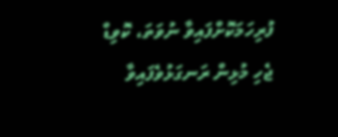ފުރިހަމަކޮށްފައިވާ ނުވަތަ، ކޮވިޑް ޖެހި މުޅިން ރަނގަޅުވެފައިވާ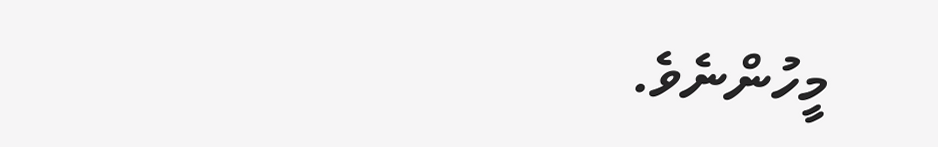މީހުންނެވެ.